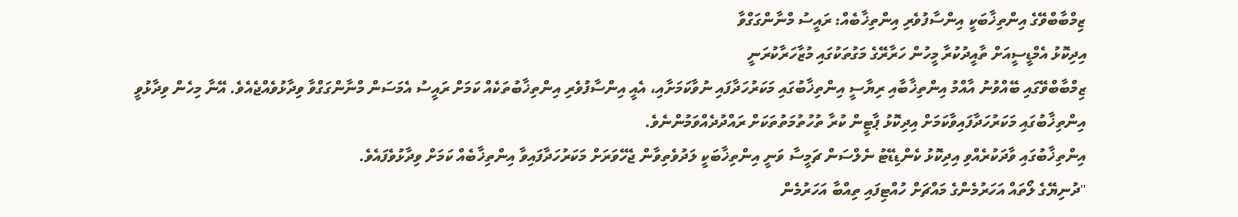ޒިމްބާބްވޭގެ އިންތިޚާބަކީ އިންސާފުވެރި އިންތިޚާބެއް: ރައީސު މްނާންގަގްވާ
އިދިކޮޅު އެމްޑީސީއަށް ތާއީދުކުރާ މީހުން ހަރާރޭގެ މަގުތަކުގައި މުޒާހަރާކުރަނީ
ޒިމްބާބްވޭގައި ބޭއްވުނު އާއްމު އިންތިޚާބާއި ރިޔާސީ އިންތިޚާބުގައި މަކަރުހަދާފައި ނުވާކަމަށާއި، އެއީ އިންސާފުވެރި އިންތިޚާބުތަކެއް ކަމަށް ރައީސު އެމަސަން މްނާންގަގްވާ ވިދާޅުވެއްޖެއެވެ. އޭނާ މިހެން ވިދާޅުވީ އިންތިޚާބުގައި މަކަރުހަދާފައިވާކަމަށް އިދިކޮޅު ޕާޓީން ކުރާ ތުހުތުމަތުތަކަށް ރައްދުދެއްވަމުންނެވެ.
އިންތިޚާބުގައި ވާދަކުރެއްވި އިދިކޮޅު ކެންޑިޑޭޓު ނެލްސަން ޗަމީސާ ވަނީ އިންތިޚާބަކީ ލަދުވެތިވާން ޖެހޭވަރަށް މަކަރުހަދާފައިވާ އިންތިޚާބެއް ކަމަށް ވިދާޅުވެފައެވެ.
"ދުނިޔޭގެ ލޯތައް އަހަރުމެންގެ މައްޗަށް ހުއްޓިފައި ތިއްބާ އަހަރުމެން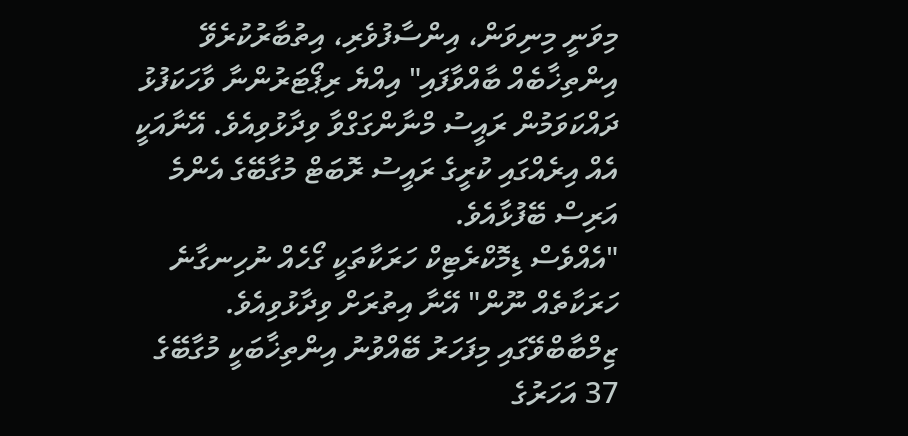މިވަނީ މިނިވަން، އިންސާފުވެރި، އިތުބާރުކުރެވޭ އިންތިޚާބެއް ބާއްވާފައި" އިއްޔެ ރިޕޯޓަރުންނާ ވާހަކަފުޅު ދައްކަވަމުން ރައީސު މްނާންގަގްވާ ވިދާޅުވިއެވެ. އޭނާއަކީ އެއް އިރެއްގައި ކުރީގެ ރައީސު ރޮބަޓް މުގާބޭގެ އެންމެ އަރިސް ބޭފުޅާއެވެ.
"އެއްވެސް ޑިމޮކްރެޓިކް ހަރަކާތަކީ ގޯހެއް ނުހިނގާނެ ހަރަކާތެއް ނޫން" އޭނާ އިތުރަށް ވިދާޅުވިއެވެ. ޒިމްބާބްވޭގައި މިފަހަރު ބޭއްވުނު އިންތިޚާބަކީ މުގާބޭގެ 37 އަހަރުގެ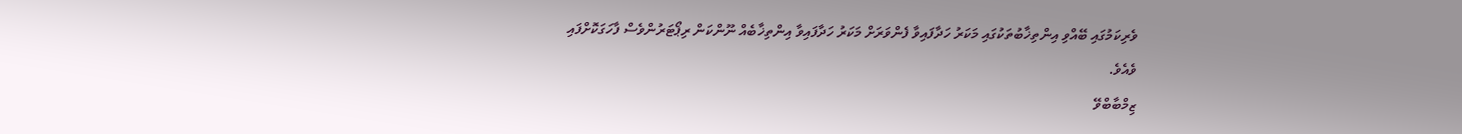ވެރިކަމުގައި ބޭއްވި އިންތިޚާބުތަކުގައި މަކަރު ހަދާފައިވާ ފެންވަރަށް މަކަރު ހަދާފައިވާ އިންތިޚާބެއް ނޫންކަން ރިޕޯޓަރުންވެސް ފާހަގަކޮށްފައި ވެއެވެ.
ޒިމްބާބްވޭ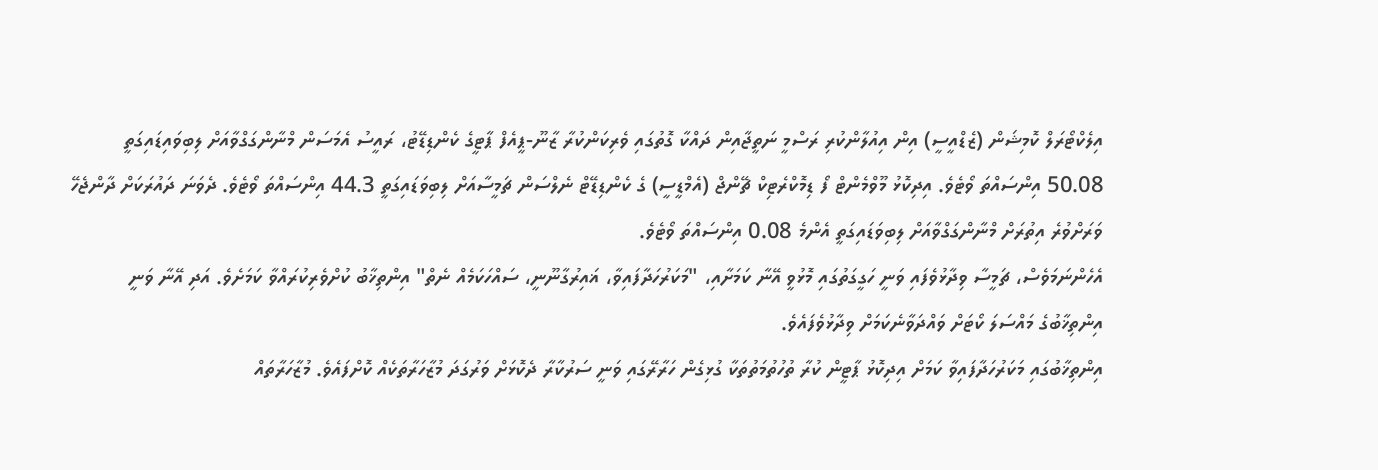އިލެކްޓޯރަލް ކޮމިޝަން (ޒެޑްއީސީ) އިން އިއުލާންކުރި ރަސްމީ ނަތީޖާއިން ދައްކާ ގޮތުގައި ވެރިކަންކުރާ ޒާނޫ-ޕީއެފް ޕާޓީގެ ކެންޑިޑޭޓު، ރައީސު އެމަސަން މްނާންގަގްވާއަށް ލިބިވައިޑައިގަތީ 50.08 އިންސައްތަ ވޯޓެވެ. އިދިކޮޅު މޫވްމެންޓް ފޯ ޑިމޮކްރެޓިކް ޗޭންޖް (އެމްޑީސީ) ގެ ކެންޑިޑޭޓް ނެލްސަން ޗަމީސާއަށް ލިބިވަޑައިގަތީ 44.3 އިންސައްތަ ވޯޓެވެ. ދެވަނަ ދައުރަކަށް ދާންޖެހޭ ވަރަށްވުރެ އިތުރަށް މްނާންގަގްވާއަށް ލިބިވަޑައިގަތީ އެންމެ 0.08 އިންސައްތަ ވޯޓެވެ.
އެހެންނަމަވެސް، ޗަމީސާ ވިދާޅުވެފައި ވަނީ ހަގީގަތުގައި މޮޅުވީ އޭނާ ކަމަށާއި، "މަކަރުހަދާފައިވާ، ޣައިރުގާނޫނީ، ސައްހަކަމެއް ނެތް" އިންތިޚާބު ކުށްވެރިކުރައްވާ ކަމަށެވެ. އަދި އޭނާ ވަނީ އިންތިޚާބުގެ މައްސަލަ ކޯޓަށް ވައްދަވާނެކަމަށް ވިދާޅުވެފައެވެ.
އިންތިޚާބުގައި މަކަރުހަދާފައިވާ ކަމަށް އިދިކޮޅު ޕާޓީން ކުރާ ތުހުތުމަތުތަކާ ގުޅިގެން ހަރާރޭގައި ވަނީ ސަރުކާރާ ދެކޮޅަށް ވަރުގަދަ މުޒާހަރާތަކެއް ކޮށްފައެވެ. މުޒާހަރާތައް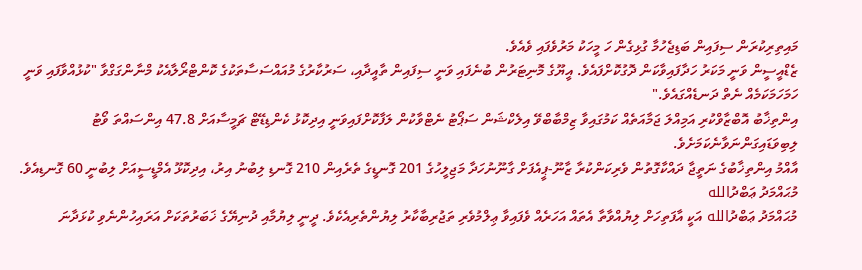މައިތިރިކުރަން ސިފައިން ބަޑިޖެހުމާ ގުޅިގެން ހަ މީހަކު މަރުވެފައި ވެއެވެ.
ޒެޑްއީސީން ވަނީ މަކަރު ހަދާފައިވާކަން ދޮގުކޮށްފައެވެ. އީޔޫގެ މޮނިޓަރުން ބުނެފައި ވަނީ ސިފައިން ތާއީދާއި، ސަރުކާރުގެ މުއައްސަސާތަކުގެ ކޮންޓްރޯލާއެކު މްނާންގަގްވާ "ކުޅުއްވާފައި ވަނީ ހަމަހަމަކަމެއް ނެތް ދަނޑެއްގައެވެ."
އިންތިޚާބު އޮބްޒާވްކުރި އަމިއްލަ ޖަމާއަތެއް ކަމުގައިވާ ޒިމްބާބްވޭ އިލެކްޝަން ސަޕޯޓު ނެޓްވާކުން ލަފާކޮށްފައިވަނީ އިދިކޮޅު ކެންޑިޑޭޓް ޗަމީސާއަށް 47.8 އިންސައްތަ ވޯޓު ލިބިވަޑައިގަންނަވާނެކަމަށެވެ.
އާއްމު އިންތިޚާބުގެ ނަތީޖާ ދައްކާގޮތުން ވެރިކަންކުރާ ޒާނޫ-ޕީއެފަށް ގާނޫނުހަދާ މަޖިލީހުގެ 201 ގޮނޑީގެ ތެރެއިން 210 ގޮނޑި ލިބުނު އިރު، އިދިކޮޅޫ އެމްޑީސީއަށް ލިބުނީ 60 ގޮނޑިއެވެ.
މުޙައްމަދު ޢަބްދުالله
މުޙައްމަދު ޢަބްދުالله އަކީ އާފަތިހަށް ލިޔުއްވާތާ އެތައް އަހަރެއް ވެފައިވާ ޢިލްމުވެރި ތަޖުރިބާކާރު ލިޔުންތެރިއެކެވެ. ދީނީ ލިޔުމާއި ދުނިޔޭގެ ޚަބަރުތަކަށް އަރައިހުންނެވި ކުޅަދާނަ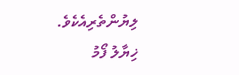ލިޔުންތެރިއެކެވެ.
ޚިޔާލު ފޯމު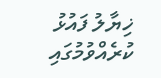ޚިޔާލު ފައުޅު ކުރެއްވުމުގައި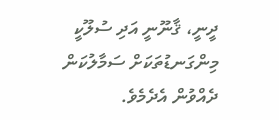ދީނީ، ޤާނޫނީ އަދި ސުލޫކީ މިންގަނޑުތަކަށް ސަމާލުކަން ދެއްވުން އެދެމެވެ.